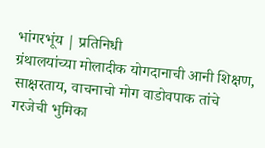भांगरभूंय | प्रतिनिधी
ग्रंथालयांच्या मोलादीक योगदानाची आनी शिक्षण, साक्षरताय, वाचनाचो मोग वाडोवपाक तांचे गरजेची भुमिका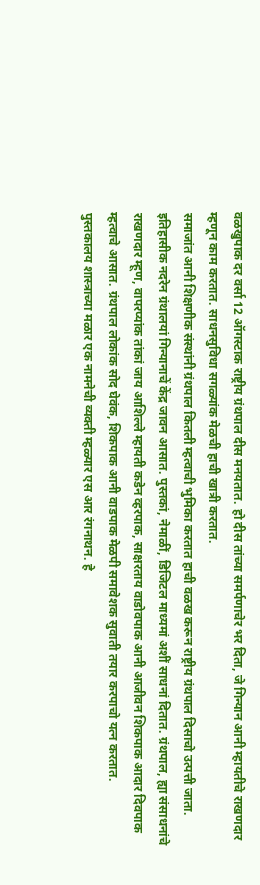वळखुपाक दर वर्सा 12 ऑगस्टाक राष्ट्रीय ग्रंथपाल दीस मनयतात. हो दीस तांच्या समर्पणाचेर भर दिता, जे गिन्यान आनी म्हायतीचे राखणदार म्हणून काम करतात. साधनसुविधा सगळ्यांक मेळची हाची खात्री करतात.
समाजांत आनी शिक्षणीक संस्थांनी ग्रंथपाल कितली म्हत्वाची भुमिका करतात हाची वळख करून राष्ट्रीय ग्रंथपाल दिसाचो उत्पत्ती जाता. इतिहासीक नदरेन ग्रंथालयां गिन्यानाचें केंद्र जावन आसात. पुस्तकां, नेमाळीं, डिजिटल माध्यमां अशीं साधनां दितात. ग्रंथपाल, ह्या संसाधनांचे राखणदार म्हूण, वापरप्यांक तांकां जाय आशिल्ले म्हायती कडेन व्हरपाक, साक्षरताय वाडोवपाक आनी आजीवन शिकपाक आदार दिवपाक म्हत्वाचे आसात. ग्रंथपाल लोकांक सोद घेवंक, शिकपाक आनी वाडपाक मेळपी समावेशक सुवाती तयार करपाचो यत्न करतात.
पुस्तकालय शास्त्राच्या मळार एक नामनेची व्यक्ती म्हळ्यार एस आर रंगनाथन. हे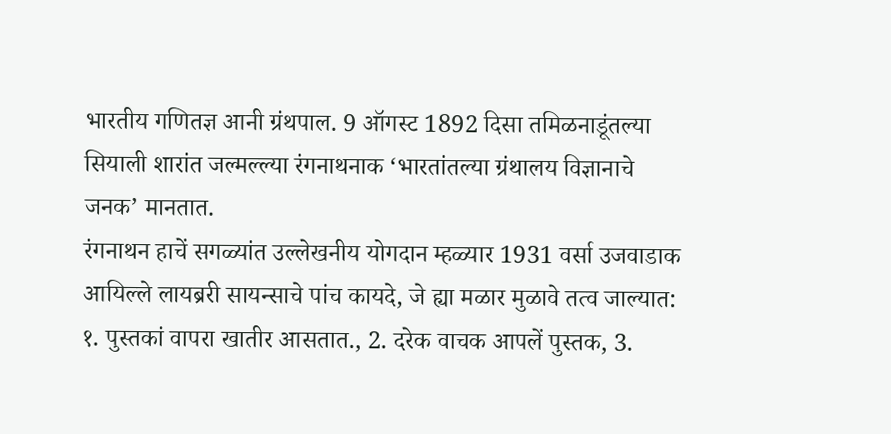भारतीय गणितज्ञ आनी ग्रंथपाल. 9 ऑगस्ट 1892 दिसा तमिळनाडूंतल्या सियाली शारांत जल्मल्ल्या रंगनाथनाक ‘भारतांतल्या ग्रंथालय विज्ञानाचे जनक’ मानतात.
रंगनाथन हाचें सगळ्यांत उल्लेखनीय योगदान म्हळ्यार 1931 वर्सा उजवाडाक आयिल्ले लायब्ररी सायन्साचे पांच कायदे, जे ह्या मळार मुळावे तत्व जाल्यात:
१. पुस्तकां वापरा खातीर आसतात., 2. दरेक वाचक आपलें पुस्तक, 3.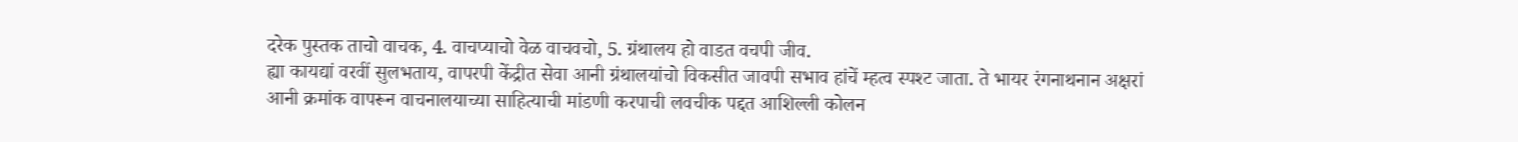दरेक पुस्तक ताचो वाचक, 4. वाचप्याचो वेळ वाचवचो, 5. ग्रंथालय हो वाडत वचपी जीव.
ह्या कायद्यां वरवीं सुलभताय, वापरपी केंद्रीत सेवा आनी ग्रंथालयांचो विकसीत जावपी सभाव हांचें म्हत्व स्पश्ट जाता. ते भायर रंगनाथनान अक्षरां आनी क्रमांक वापरून वाचनालयाच्या साहित्याची मांडणी करपाची लवचीक पद्दत आशिल्ली कोलन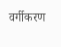वर्गीकरण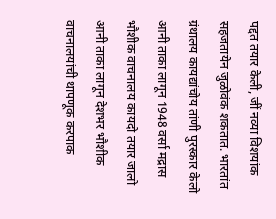पद्दत तयार केली, जीं नव्या विशयांक सहजतायेन जुळोवंक शकतात. भारतांत ग्रंथालय कायद्यांचोय तांणी पुरस्कार केलो आनी ताका लागून 1948 वर्सा मद्रास भौशीक वाचनालय कायदो तयार जालो आनी ताका लागून देशभर भौशीक वाचनालयांची थापणूक करपाक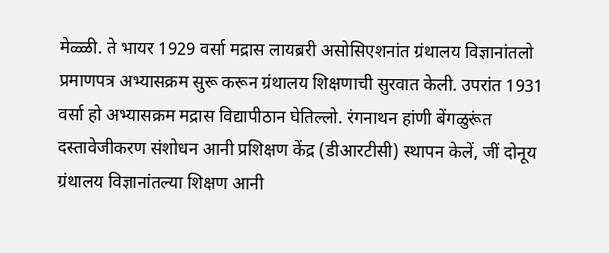मेळ्ळी. ते भायर 1929 वर्सा मद्रास लायब्ररी असोसिएशनांत ग्रंथालय विज्ञानांतलो प्रमाणपत्र अभ्यासक्रम सुरू करून ग्रंथालय शिक्षणाची सुरवात केली. उपरांत 1931 वर्सा हो अभ्यासक्रम मद्रास विद्यापीठान घेतिल्लो. रंगनाथन हांणी बेंगळुरूंत दस्तावेजीकरण संशोधन आनी प्रशिक्षण केंद्र (डीआरटीसी) स्थापन केलें, जीं दोनूय ग्रंथालय विज्ञानांतल्या शिक्षण आनी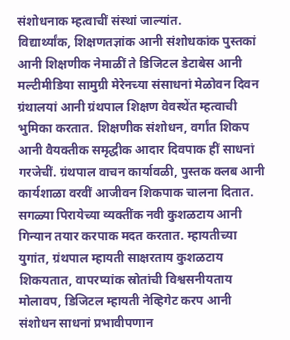संशोधनाक म्हत्वाचीं संस्थां जाल्यांत.
विद्यार्थ्यांक, शिक्षणतज्ञांक आनी संशोधकांक पुस्तकां आनी शिक्षणीक नेमाळीं ते डिजिटल डेटाबेस आनी मल्टीमीडिया सामुग्री मेरेनच्या संसाधनां मेळोवन दिवन ग्रंथालयां आनी ग्रंथपाल शिक्षण वेवस्थेंत म्हत्वाची भुमिका करतात. शिक्षणीक संशोधन, वर्गांत शिकप आनी वैयक्तीक समृद्धीक आदार दिवपाक हीं साधनां गरजेचीं. ग्रंथपाल वाचन कार्यावळी, पुस्तक क्लब आनी कार्यशाळा वरवीं आजीवन शिकपाक चालना दितात. सगळ्या पिरायेच्या व्यक्तींक नवी कुशळटाय आनी गिन्यान तयार करपाक मदत करतात. म्हायतीच्या युगांत, ग्रंथपाल म्हायती साक्षरताय कुशळटाय शिकयतात, वापरप्यांक स्रोतांची विश्वसनीयताय मोलावप, डिजिटल म्हायती नेव्हिगेट करप आनी संशोधन साधनां प्रभावीपणान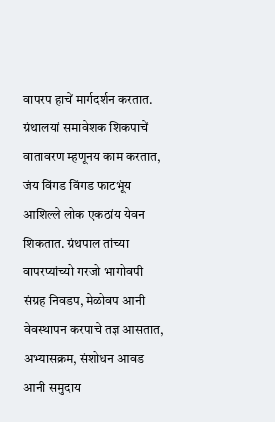वापरप हाचें मार्गदर्शन करतात. ग्रंथालयां समावेशक शिकपाचें वातावरण म्हणूनय काम करतात, जंय विंगड विंगड फाटभूंय आशिल्ले लोक एकठांय येवन शिकतात. ग्रंथपाल तांच्या वापरप्यांच्यो गरजो भागोवपी संग्रह निवडप, मेळोवप आनी वेवस्थापन करपाचे तज्ञ आसतात, अभ्यासक्रम, संशोधन आवड आनी समुदाय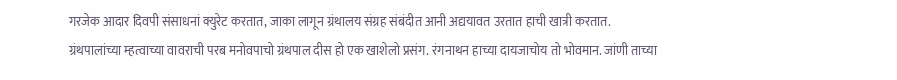गरजेक आदार दिवपी संसाधनां क्युरेट करतात, जाका लागून ग्रंथालय संग्रह संबंदीत आनी अद्ययावत उरतात हाची खात्री करतात.
ग्रंथपालांच्या म्हत्वाच्या वावराची परब मनोवपाचो ग्रंथपाल दीस हो एक खाशेलो प्रसंग. रंगनाथन हाच्या दायजाचोय तो भोवमान. जांणी ताच्या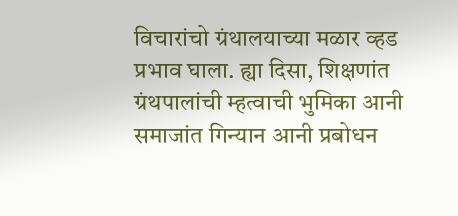विचारांचो ग्रंथालयाच्या मळार व्हड प्रभाव घाला. ह्या दिसा, शिक्षणांत ग्रंथपालांची म्हत्वाची भुमिका आनी समाजांत गिन्यान आनी प्रबोधन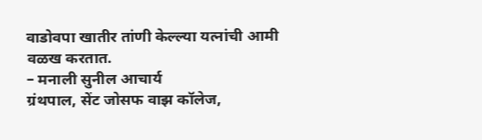वाडोवपा खातीर तांणी केल्ल्या यत्नांची आमी वळख करतात.
– मनाली सुनील आचार्य
ग्रंथपाल, सेंट जोसफ वाझ कॉलेज,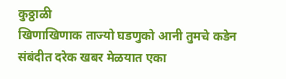कुठ्ठाळी
खिणाखिणाक ताज्यो घडणुको आनी तुमचे कडेन संबंदीत दरेक खबर मेळयात एका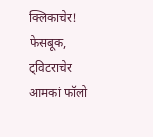क्लिकाचेर! फेसबूक, ट्विटराचेर आमकां फॉलो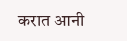करात आनी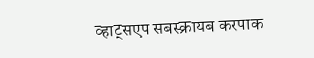व्हाट्सएप सबस्क्रायब करपाक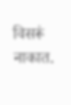विसरूं नाकात.